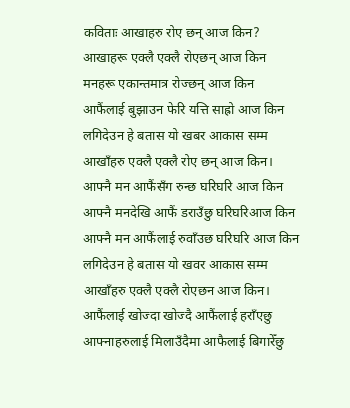कविताः आखाहरु रोए छन् आज किन?
आखाहरू एक्लै एक्लै रोएछन् आज किन
मनहरू एकान्तमात्र रोज्छन् आज किन
आफैंलाई बुझाउन फेरि यत्ति साह्रो आज किन
लगिदेउन हे बतास यो खबर आकास सम्म
आखाँहरु एक्लै एक्लै रोए छन् आज किन।
आफ्नै मन आफैंसँग रुन्छ घरिघरि आज किन
आफ्नै मनदेखि आफैं डराउँछु घरिघरिआज किन
आफ्नै मन आफैंलाई रुवाँउछ घरिघरि आज किन
लगिदेउन हे बतास यो खवर आकास सम्म
आखाँहरु एक्लै एक्लै रोएछन आज किन।
आफैंलाई खोज्दा खोज्दै आफैंलाई हराँएछु
आफ्नाहरुलाई मिलाउँदैमा आफैलाई बिगारेँछु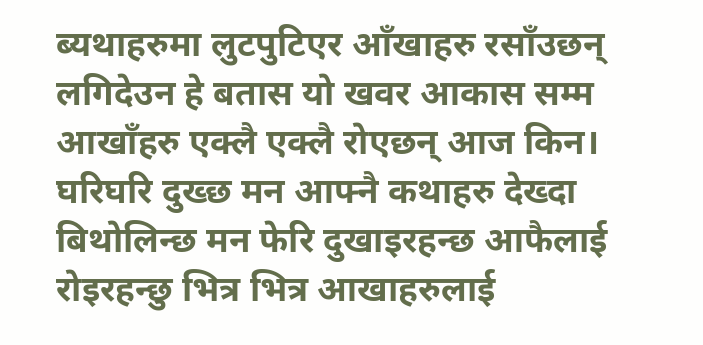ब्यथाहरुमा लुटपुटिएर आँखाहरु रसाँउछन्
लगिदेउन हे बतास यो खवर आकास सम्म
आखाँहरु एक्लै एक्लै रोएछन् आज किन।
घरिघरि दुख्छ मन आफ्नै कथाहरु देख्दा
बिथोलिन्छ मन फेरि दुखाइरहन्छ आफैलाई
रोइरहन्छु भित्र भित्र आखाहरुलाई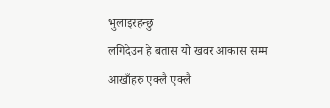भुलाइरहन्छु
लगिदेउन हे बतास यो खवर आकास सम्म
आखाँहरु एक्लै एक्लै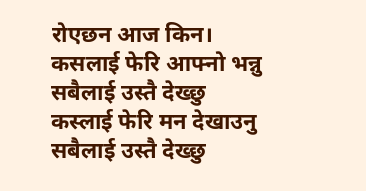रोएछन आज किन।
कसलाई फेरि आफ्नो भन्नु सबैलाई उस्तै देख्छु
कस्लाई फेरि मन देखाउनु सबैलाई उस्तै देख्छु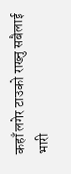कहाँ लगेर टाउको राख्नु सबैलाई भारी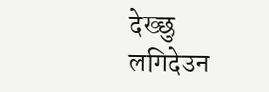देख्छु
लगिदेउन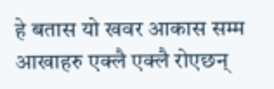हे बतास यो खवर आकास सम्म
आखाहरु एक्लै एक्लै रोएछन्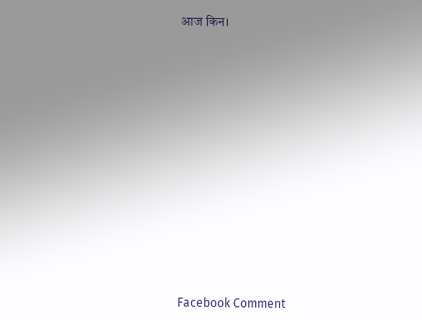आज किन।















Facebook Comment